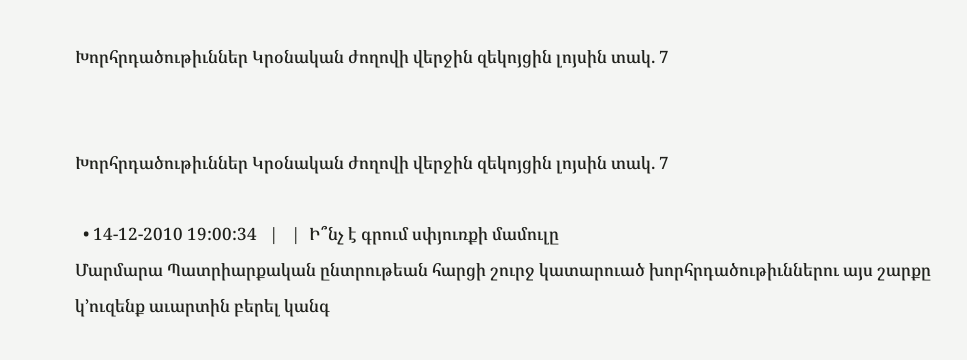Խորհրդածութիւններ Կրօնական ժողովի վերջին զեկոյցին լոյսին տակ. 7


Խորհրդածութիւններ Կրօնական ժողովի վերջին զեկոյցին լոյսին տակ. 7

  • 14-12-2010 19:00:34   |   |  Ի՞նչ է գրում սփյուռքի մամուլը
Մարմարա Պատրիարքական ընտրութեան հարցի շուրջ կատարուած խորհրդածութիւններու այս շարքը կ’ուզենք աւարտին բերել կանգ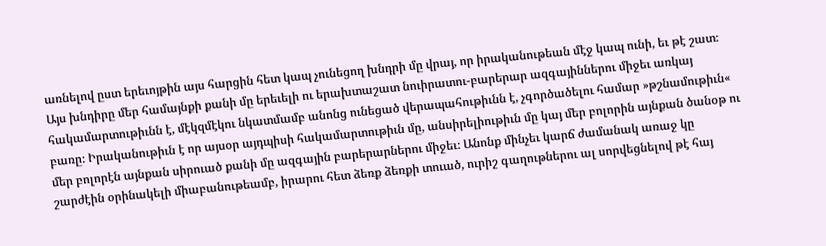առնելով ըստ երեւոյթին այս հարցին հետ կապ չունեցող խնդրի մը վրայ, որ իրականութեան մէջ կապ ունի, եւ թէ շատ։ Այս խնդիրը մեր համայնքի քանի մը երեւելի ու երախտաշատ նուիրատու-բարերար ազգայիններու միջեւ առկայ հակամարտութիւնն է, մէկզմէկու նկատմամբ անոնց ունեցած վերապահութիւնն է, չգործածելու համար »թշնամութիւն« բառը։ Իրականութիւն է որ այսօր այդպիսի հակամարտութիւն մը, անսիրելիութիւն մը կայ մեր բոլորին այնքան ծանօթ ու մեր բոլորէն այնքան սիրուած քանի մը ազգային բարերարներու միջեւ։ Անոնք մինչեւ կարճ ժամանակ առաջ կը շարժէին օրինակելի միաբանութեամբ, իրարու հետ ձեռք ձեռքի տուած, ուրիշ գաղութներու ալ սորվեցնելով թէ հայ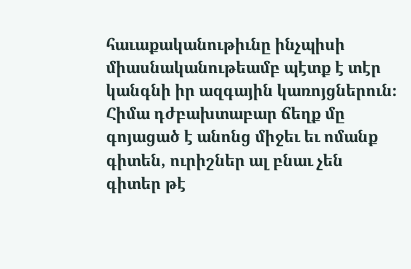հաւաքականութիւնը ինչպիսի միասնականութեամբ պէտք է տէր կանգնի իր ազգային կառոյցներուն։ Հիմա դժբախտաբար ճեղք մը գոյացած է անոնց միջեւ եւ ոմանք գիտեն, ուրիշներ ալ բնաւ չեն գիտեր թէ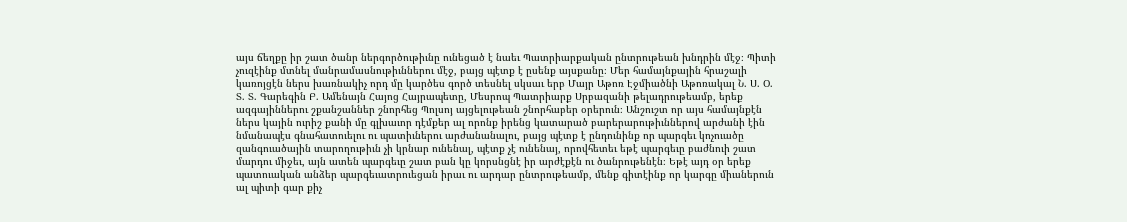այս ճեղքը իր շատ ծանր ներգործութիւնը ունեցած է նաեւ Պատրիարքական ընտրութեան խնդրին մէջ։ Պիտի չուզէինք մտնել մանրամասնութիւններու մէջ, բայց պէտք է ըսենք այսքանը։ Մեր համայնքային հրաշալի կառոյցէն ներս խառնակիչ որդ մը կարծես գործ տեսնել սկսաւ երբ Մայր Աթոռ Էջմիածնի Աթոռակալ Ն. Ս. Օ. Տ. Տ. Գարեգին Բ. Ամենայն Հայոց Հայրապետը, Մեսրոպ Պատրիարք Սրբազանի թելադրութեամբ, երեք ազգայիններու շքանշաններ շնորհեց Պոլսոյ այցելութեան շնորհաբեր օրերուն։ Անշուշտ որ այս համայնքէն ներս կային ուրիշ քանի մը գլխաւոր դէմքեր ալ որոնք իրենց կատարած բարերարութիւններով արժանի էին նմանապէս գնահատուելու ու պատիւներու արժանանալու, բայց պէտք է ընդունինք որ պարգեւ կոչուածը զանգուածային տարողութիւն չի կրնար ունենալ, պէտք չէ ունենայ, որովհետեւ եթէ պարգեւը բաժնուի շատ մարդու միջեւ, այն ատեն պարգեւը շատ բան կը կորսնցնէ իր արժէքէն ու ծանրութենէն։ Եթէ այդ օր երեք պատուական անձեր պարգեւատրուեցան իրաւ ու արդար ընտրութեամբ, մենք գիտէինք որ կարգը միւսներուն ալ պիտի գար քիչ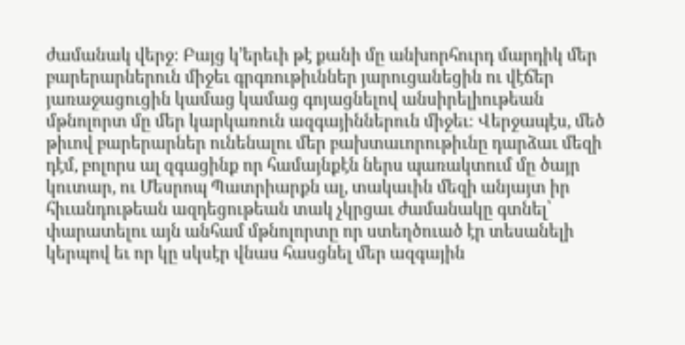ժամանակ վերջ։ Բայց կ’երեւի թէ քանի մը անխորհուրդ մարդիկ մեր բարերարներուն միջեւ գրգռութիւններ յարուցանեցին ու վէճեր յառաջացուցին կամաց կամաց գոյացնելով անսիրելիութեան մթնոլորտ մը մեր կարկառուն ազգայիններուն միջեւ։ Վերջապէս, մեծ թիւով բարերարներ ունենալու մեր բախտաւորութիւնը դարձաւ մեզի դէմ, բոլորս ալ զգացինք որ համայնքէն ներս պառակտում մը ծայր կուտար, ու Մեսրոպ Պատրիարքն ալ, տակաւին մեզի անյայտ իր հիւանդութեան ազդեցութեան տակ չկրցաւ ժամանակը գտնել՝ փարատելու այն անհամ մթնոլորտը որ ստեղծուած էր տեսանելի կերպով եւ որ կը սկսէր վնաս հասցնել մեր ազգային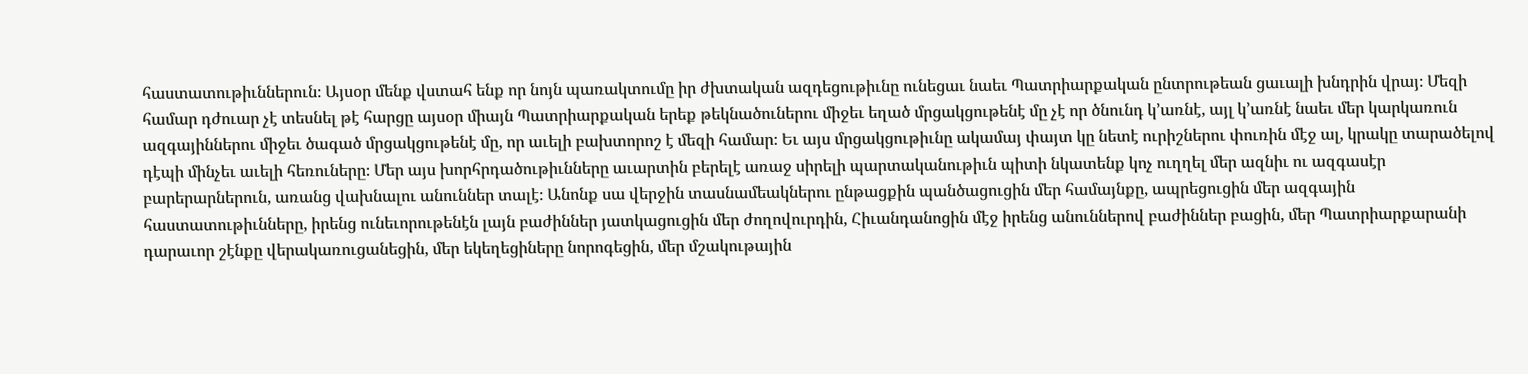հաստատութիւններուն։ Այսօր մենք վստահ ենք որ նոյն պառակտումը իր ժխտական ազդեցութիւնը ունեցաւ նաեւ Պատրիարքական ընտրութեան ցաւալի խնդրին վրայ։ Մեզի համար դժուար չէ տեսնել թէ հարցը այսօր միայն Պատրիարքական երեք թեկնածուներու միջեւ եղած մրցակցութենէ մը չէ որ ծնունդ կ’առնէ, այլ կ’առնէ նաեւ մեր կարկառուն ազգայիններու միջեւ ծագած մրցակցութենէ մը, որ աւելի բախտորոշ է մեզի համար։ Եւ այս մրցակցութիւնը ակամայ փայտ կը նետէ ուրիշներու փուռին մէջ ալ, կրակը տարածելով դէպի մինչեւ աւելի հեռուները։ Մեր այս խորհրդածութիւնները աւարտին բերելէ առաջ սիրելի պարտականութիւն պիտի նկատենք կոչ ուղղել մեր ազնիւ ու ազգասէր բարերարներուն, առանց վախնալու անուններ տալէ։ Անոնք սա վերջին տասնամեակներու ընթացքին պանծացուցին մեր համայնքը, ապրեցուցին մեր ազգային հաստատութիւնները, իրենց ունեւորութենէն լայն բաժիններ յատկացուցին մեր ժողովուրդին, Հիւանդանոցին մէջ իրենց անուններով բաժիններ բացին, մեր Պատրիարքարանի դարաւոր շէնքը վերակառուցանեցին, մեր եկեղեցիները նորոգեցին, մեր մշակութային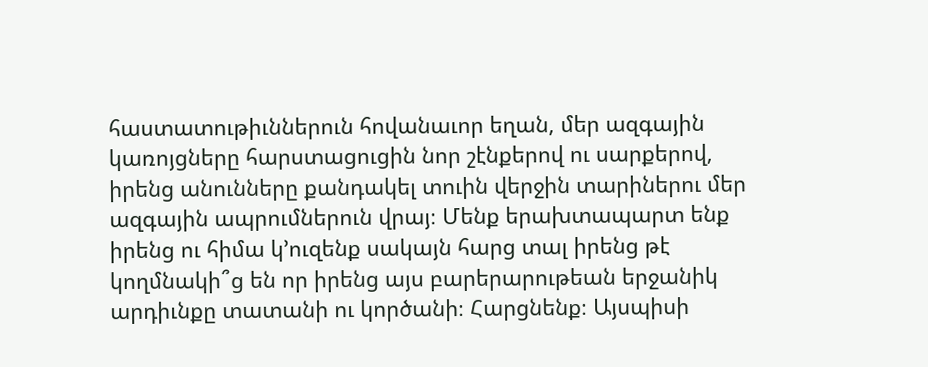հաստատութիւններուն հովանաւոր եղան, մեր ազգային կառոյցները հարստացուցին նոր շէնքերով ու սարքերով, իրենց անունները քանդակել տուին վերջին տարիներու մեր ազգային ապրումներուն վրայ։ Մենք երախտապարտ ենք իրենց ու հիմա կ’ուզենք սակայն հարց տալ իրենց թէ կողմնակի՞ց են որ իրենց այս բարերարութեան երջանիկ արդիւնքը տատանի ու կործանի։ Հարցնենք։ Այսպիսի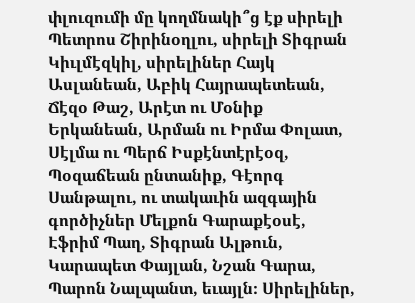փլուզումի մը կողմնակի՞ց էք սիրելի Պետրոս Շիրինօղլու, սիրելի Տիգրան Կիւլմէզկիլ, սիրելիներ Հայկ Ասլանեան, Աբիկ Հայրապետեան, Ճէզօ Թաշ, Արէտ ու Մօնիք Երկանեան, Արման ու Իրմա Փոլատ, Սէլմա ու Պերճ Իսքէնտէրէօզ, Պօզաճեան ընտանիք, Գէորգ Սանթալու, ու տակաւին ազգային գործիչներ Մելքոն Գարաքէօսէ, Էֆրիմ Պաղ, Տիգրան Ալթուն, Կարապետ Փայլան, Նշան Գարա, Պարոն Նալպանտ, եւայլն։ Սիրելիներ,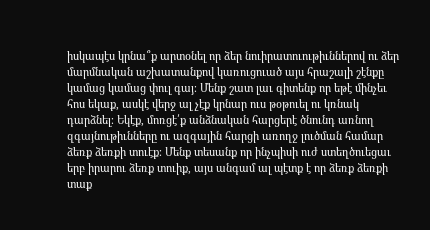իսկապէս կրնա՞ք արտօնել որ ձեր նուիրատուութիւններով ու ձեր մարմնական աշխատանքով կառուցուած այս հրաշալի շէնքը կամաց կամաց փուլ գայ։ Մենք շատ լաւ գիտենք որ եթէ մինչեւ հոս եկաք, ասկէ վերջ ալ չէք կրնար ուս թօթուել ու կռնակ դարձնել։ Եկէք, մոռցէ՛ք անձնական հարցերէ ծնունդ առնող զգայնութիւնները ու ազգային հարցի առողջ լուծման համար ձեռք ձեռքի տուէք։ Մենք տեսանք որ ինչպիսի ուժ ստեղծուեցաւ երբ իրարու ձեռք տուիք, այս անգամ ալ պէտք է որ ձեռք ձեռքի տաք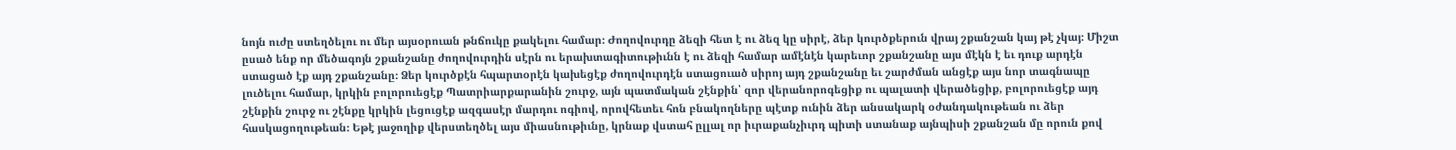նոյն ուժը ստեղծելու ու մեր այսօրուան թնճուկը քակելու համար։ Ժողովուրդը ձեզի հետ է ու ձեզ կը սիրէ, ձեր կուրծքերուն վրայ շքանշան կայ թէ չկայ։ Միշտ ըսած ենք որ մեծագոյն շքանշանը ժողովուրդին սէրն ու երախտագիտութիւնն է ու ձեզի համար ամէնէն կարեւոր շքանշանը այս մէկն է եւ դուք արդէն ստացած էք այդ շքանշանը։ Ձեր կուրծքէն հպարտօրէն կախեցէք ժողովուրդէն ստացուած սիրոյ այդ շքանշանը եւ շարժման անցէք այս նոր տագնապը լուծելու համար, կրկին բոլորուեցէք Պատրիարքարանին շուրջ, այն պատմական շէնքին՝ զոր վերանորոգեցիք ու պալատի վերածեցիք, բոլորուեցէք այդ շէնքին շուրջ ու շէնքը կրկին լեցուցէք ազգասէր մարդու ոգիով, որովհետեւ հոն բնակողները պէտք ունին ձեր անսակարկ օժանդակութեան ու ձեր հասկացողութեան։ Եթէ յաջողիք վերստեղծել այս միասնութիւնը, կրնաք վստահ ըլլալ որ իւրաքանչիւրդ պիտի ստանաք այնպիսի շքանշան մը որուն քով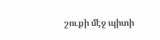շուքի մէջ պիտի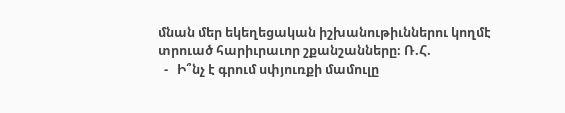մնան մեր եկեղեցական իշխանութիւններու կողմէ տրուած հարիւրաւոր շքանշանները։ Ռ.Հ.
  -   Ի՞նչ է գրում սփյուռքի մամուլը